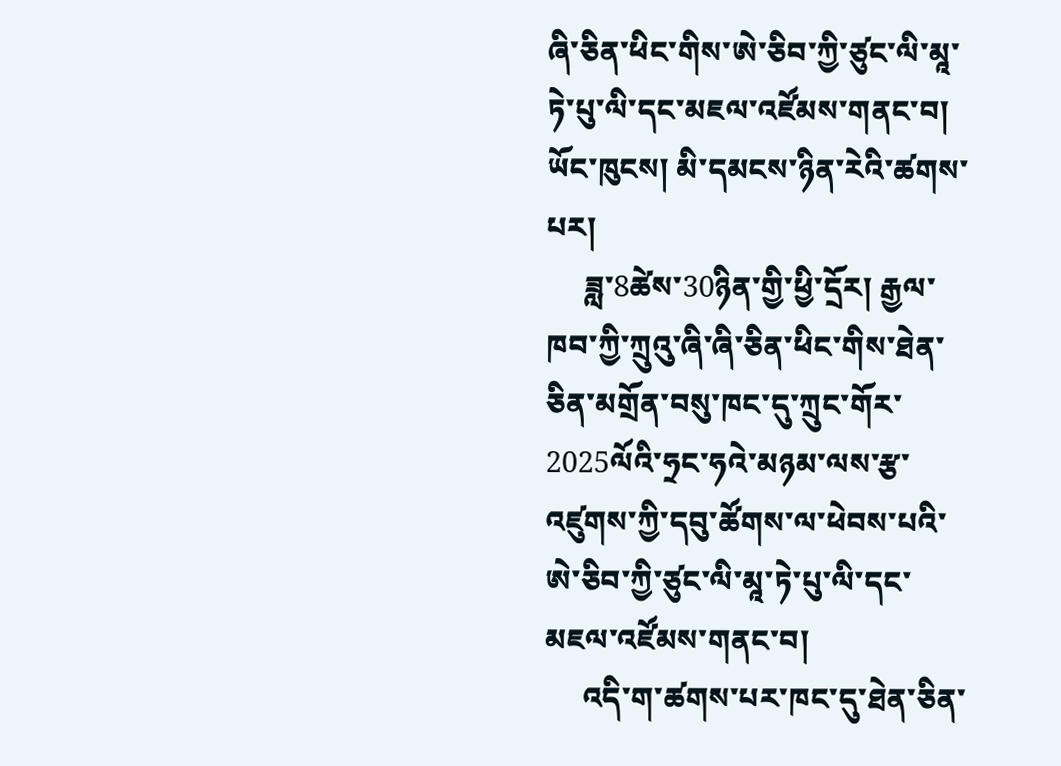ཞི་ཅིན་ཕིང་གིས་ཨེ་ཅིབ་ཀྱི་ཙུང་ལི་མཱ་ཏེ་པུ་ལི་དང་མཇལ་འཛོམས་གནང་བ།
ཡོང་ཁུངས། མི་དམངས་ཉིན་རེའི་ཚགས་པར།
     ཟླ་8ཚེས་30ཉིན་གྱི་ཕྱི་དྲོར། རྒྱལ་ཁབ་ཀྱི་ཀྲུའུ་ཞི་ཞི་ཅིན་ཕིང་གིས་ཐེན་ཅིན་མགྲོན་བསུ་ཁང་དུ་ཀྲུང་གོར་2025ལོའི་ཧྲང་ཧའེ་མཉམ་ལས་རྩ་འཛུགས་ཀྱི་དབུ་ཚོགས་ལ་ཕེབས་པའི་ཨེ་ཅིབ་ཀྱི་ཙུང་ལི་མཱ་ཏེ་པུ་ལི་དང་མཇལ་འཛོམས་གནང་བ།
     འདི་ག་ཚགས་པར་ཁང་དུ་ཐེན་ཅིན་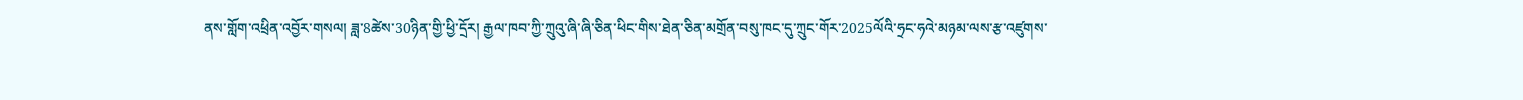ནས་གློག་འཕྲིན་འབྱོར་གསལ། ཟླ་8ཚེས་30ཉིན་གྱི་ཕྱི་དྲོར། རྒྱལ་ཁབ་ཀྱི་ཀྲུའུ་ཞི་ཞི་ཅིན་ཕིང་གིས་ཐེན་ཅིན་མགྲོན་བསུ་ཁང་དུ་ཀྲུང་གོར་2025ལོའི་ཧྲང་ཧའེ་མཉམ་ལས་རྩ་འཛུགས་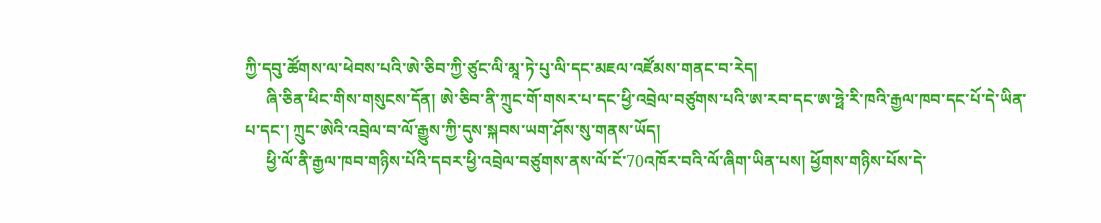ཀྱི་དབུ་ཚོགས་ལ་ཕེབས་པའི་ཨེ་ཅིབ་ཀྱི་ཙུང་ལི་མཱ་ཏེ་པུ་ལི་དང་མཇལ་འཛོམས་གནང་བ་རེད།
     ཞི་ཅིན་ཕིང་གིས་གསུངས་དོན། ཨེ་ཅིབ་ནི་ཀྲུང་གོ་གསར་པ་དང་ཕྱི་འབྲེལ་བཙུགས་པའི་ཨ་རབ་དང་ཨ་ཧྥེ་རི་ཁའི་རྒྱལ་ཁབ་དང་པོ་དེ་ཡིན་པ་དང་། ཀྲུང་ཨེའི་འབྲེལ་བ་ལོ་རྒྱུས་ཀྱི་དུས་སྐབས་ཡག་ཤོས་སུ་གནས་ཡོད།
     ཕྱི་ལོ་ནི་རྒྱལ་ཁབ་གཉིས་པོའི་དབར་ཕྱི་འབྲེལ་བཙུགས་ནས་ལོ་ངོ་70འཁོར་བའི་ལོ་ཞིག་ཡིན་པས། ཕྱོགས་གཉིས་པོས་དེ་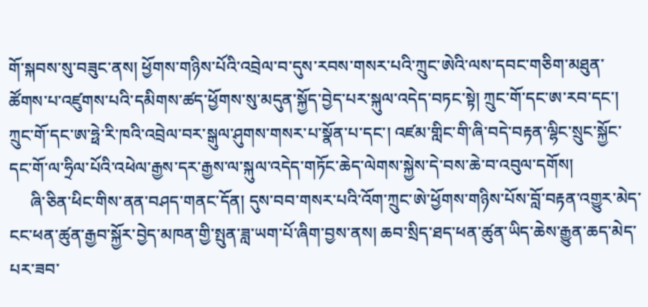གོ་སྐབས་སུ་བཟུང་ནས། ཕྱོགས་གཉིས་པོའི་འབྲེལ་བ་དུས་རབས་གསར་པའི་ཀྲུང་ཨེའི་ལས་དབང་གཅིག་མཐུན་ཚོགས་པ་འཛུགས་པའི་དམིགས་ཚད་ཕྱོགས་སུ་མདུན་སྐྱོད་བྱེད་པར་སྐུལ་འདེད་བཏང་སྟེ། ཀྲུང་གོ་དང་ཨ་རབ་དང་། ཀྲུང་གོ་དང་ཨ་ཧྥེ་རི་ཁའི་འབྲེལ་བར་སྒུལ་ཤུགས་གསར་པ་སྣོན་པ་དང་། འཛམ་གླིང་གི་ཞི་བདེ་བརྟན་ལྷིང་སྲུང་སྐྱོང་དང་གོ་ལ་ཧྲིལ་པོའི་འཕེལ་རྒྱས་དར་རྒྱས་ལ་སྐུལ་འདེད་གཏོང་ཆེད་ལེགས་སྐྱེས་དེ་བས་ཆེ་བ་འབུལ་དགོས།
     ཞི་ཅིན་ཕིང་གིས་ནན་བཤད་གནང་དོན། དུས་བབ་གསར་པའི་འོག་ཀྲུང་ཨེ་ཕྱོགས་གཉིས་པོས་བློ་བརྟན་འགྱུར་མེད་ངང་ཕན་ཚུན་རྒྱབ་སྐྱོར་བྱེད་མཁན་གྱི་སྤུན་ཟླ་ཡག་པོ་ཞིག་བྱས་ནས། ཆབ་སྲིད་ཐད་ཕན་ཚུན་ཡིད་ཆེས་རྒྱུན་ཆད་མེད་པར་ཟབ་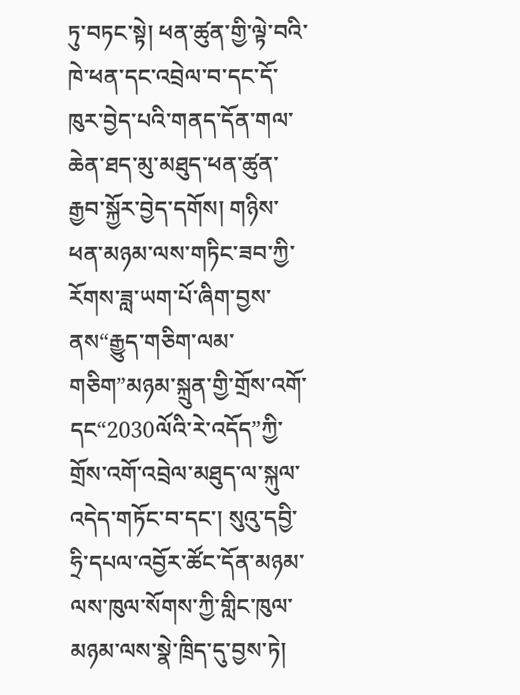ཏུ་བཏང་སྟེ། ཕན་ཚུན་གྱི་ལྟེ་བའི་ཁེ་ཕན་དང་འབྲེལ་བ་དང་དོ་ཁུར་བྱེད་པའི་གནད་དོན་གལ་ཆེན་ཐད་མུ་མཐུད་ཕན་ཚུན་རྒྱབ་སྐྱོར་བྱེད་དགོས། གཉིས་ཕན་མཉམ་ལས་གཏིང་ཟབ་ཀྱི་རོགས་ཟླ་ཡག་པོ་ཞིག་བྱས་ནས“རྒྱུད་གཅིག་ལམ་གཅིག”མཉམ་སྐྲུན་གྱི་གྲོས་འགོ་དང“2030ལོའི་རེ་འདོད”ཀྱི་གྲོས་འགོ་འབྲེལ་མཐུད་ལ་སྐུལ་འདེད་གཏོང་བ་དང་། སུའུ་དབྱི་ཧྲི་དཔལ་འབྱོར་ཚོང་དོན་མཉམ་ལས་ཁུལ་སོགས་ཀྱི་གླིང་ཁུལ་མཉམ་ལས་སྣེ་ཁྲིད་དུ་བྱས་ཏེ།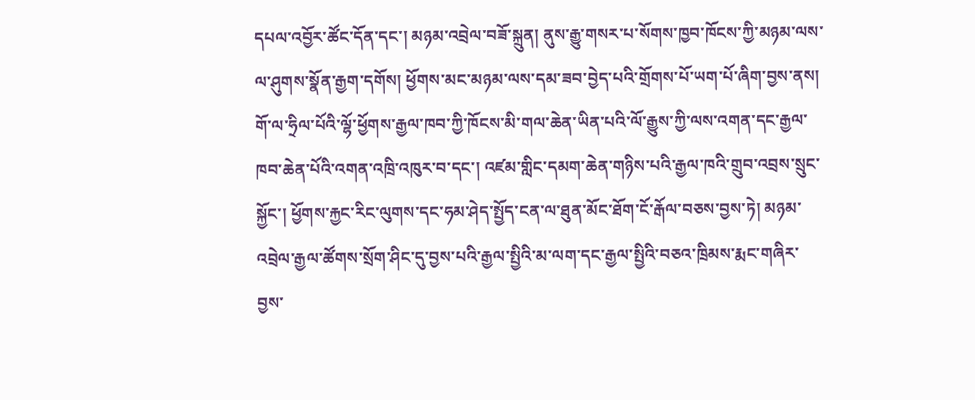དཔལ་འབྱོར་ཚོང་དོན་དང་། མཉམ་འབྲེལ་བཟོ་སྐྲུན། ནུས་རྒྱུ་གསར་པ་སོགས་ཁྱབ་ཁོངས་ཀྱི་མཉམ་ལས་ལ་ཤུགས་སྣོན་རྒྱག་དགོས། ཕྱོགས་མང་མཉམ་ལས་དམ་ཟབ་བྱེད་པའི་གྲོགས་པོ་ཡག་པོ་ཞིག་བྱས་ནས། གོ་ལ་ཧྲིལ་པོའི་ལྷོ་ཕྱོགས་རྒྱལ་ཁབ་ཀྱི་ཁོངས་མི་གལ་ཆེན་ཡིན་པའི་ལོ་རྒྱུས་ཀྱི་ལས་འགན་དང་རྒྱལ་ཁབ་ཆེན་པོའི་འགན་འཁྲི་འཁུར་བ་དང་། འཛམ་གླིང་དམག་ཆེན་གཉིས་པའི་རྒྱལ་ཁའི་གྲུབ་འབྲས་སྲུང་སྐྱོང་། ཕྱོགས་རྐྱང་རིང་ལུགས་དང་ཧམ་ཤེད་སྤྱོད་ངན་ལ་ཐུན་མོང་ཐོག་ངོ་རྒོལ་བཅས་བྱས་ཏེ། མཉམ་འབྲེལ་རྒྱལ་ཚོགས་སྲོག་ཤིང་དུ་བྱས་པའི་རྒྱལ་སྤྱིའི་མ་ལག་དང་རྒྱལ་སྤྱིའི་བཅའ་ཁྲིམས་རྨང་གཞིར་བྱས་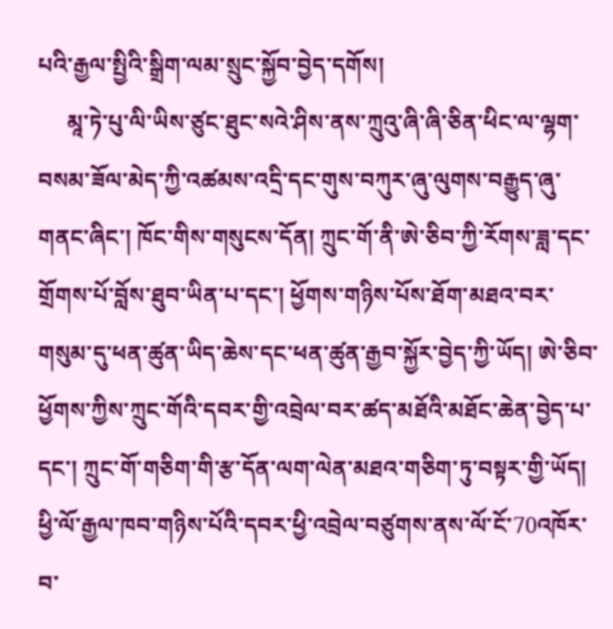པའི་རྒྱལ་སྤྱིའི་སྒྲིག་ལམ་སྲུང་སྐྱོབ་བྱེད་དགོས།
     མཱ་ཏེ་པུ་ལི་ཡིས་ཙུང་ཐུང་སའེ་ཤིས་ནས་ཀྲུའུ་ཞི་ཞི་ཅིན་ཕིང་ལ་ལྷག་བསམ་ཟོལ་མེད་ཀྱི་འཚམས་འདྲི་དང་གུས་བཀུར་ཞུ་ལུགས་བརྒྱུད་ཞུ་གནང་ཞིང་། ཁོང་གིས་གསུངས་དོན། ཀྲུང་གོ་ནི་ཨེ་ཅིབ་ཀྱི་རོགས་ཟླ་དང་གྲོགས་པོ་བློས་ཐུབ་ཡིན་པ་དང་། ཕྱོགས་གཉིས་པོས་ཐོག་མཐའ་བར་གསུམ་དུ་ཕན་ཚུན་ཡིད་ཆེས་དང་ཕན་ཚུན་རྒྱབ་སྐྱོར་བྱེད་ཀྱི་ཡོད། ཨེ་ཅིབ་ཕྱོགས་ཀྱིས་ཀྲུང་གོའི་དབར་གྱི་འབྲེལ་བར་ཚད་མཐོའི་མཐོང་ཆེན་བྱེད་པ་དང་། ཀྲུང་གོ་གཅིག་གི་རྩ་དོན་ལག་ལེན་མཐའ་གཅིག་ཏུ་བསྟར་གྱི་ཡོད། ཕྱི་ལོ་རྒྱལ་ཁབ་གཉིས་པོའི་དབར་ཕྱི་འབྲེལ་བཙུགས་ནས་ལོ་ངོ་70འཁོར་བ་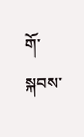གོ་སྐབས་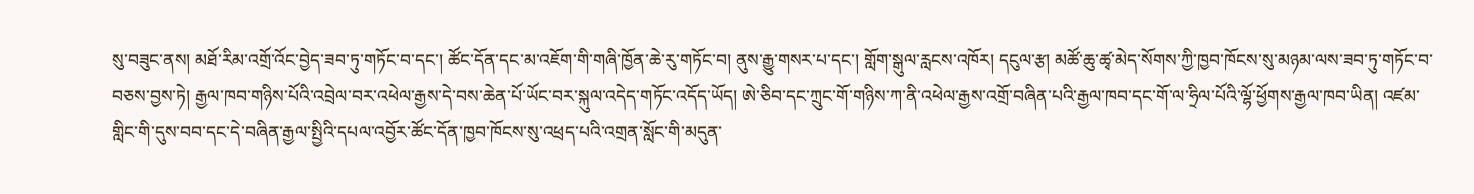སུ་བཟུང་ནས། མཐོ་རིམ་འགྲོ་འོང་བྱེད་ཟབ་ཏུ་གཏོང་བ་དང་། ཚོང་དོན་དང་མ་འཇོག་གི་གཞི་ཁྱོན་ཆེ་རུ་གཏོང་བ། ནུས་རྒྱུ་གསར་པ་དང་། གློག་སྒུལ་རླངས་འཁོར། དངུལ་རྩ། མཚོ་ཆུ་ཚྭ་མེད་སོགས་ཀྱི་ཁྱབ་ཁོངས་སུ་མཉམ་ལས་ཟབ་ཏུ་གཏོང་བ་བཅས་བྱས་ཏེ། རྒྱལ་ཁབ་གཉིས་པོའི་འབྲེལ་བར་འཕེལ་རྒྱས་དེ་བས་ཆེན་པོ་ཡོང་བར་སྐུལ་འདེད་གཏོང་འདོད་ཡོད། ཨེ་ཅིབ་དང་ཀྲུང་གོ་གཉིས་ཀ་ནི་འཕེལ་རྒྱས་འགྲོ་བཞིན་པའི་རྒྱལ་ཁབ་དང་གོ་ལ་ཧྲིལ་པོའི་ལྷོ་ཕྱོགས་རྒྱལ་ཁབ་ཡིན། འཛམ་གླིང་གི་དུས་བབ་དང་དེ་བཞིན་རྒྱལ་སྤྱིའི་དཔལ་འབྱོར་ཚོང་དོན་ཁྱབ་ཁོངས་སུ་འཕྲད་པའི་འགྲན་སློང་གི་མདུན་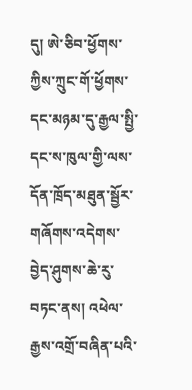དུ། ཨེ་ཅིབ་ཕྱོགས་ཀྱིས་ཀྲུང་གོ་ཕྱོགས་དང་མཉམ་དུ་རྒྱལ་སྤྱི་དང་ས་ཁུལ་གྱི་ལས་དོན་ཁྲོད་མཐུན་སྦྱོར་གཞོགས་འདེགས་བྱེད་ཤུགས་ཆེ་རུ་བཏང་ནས། འཕེལ་རྒྱས་འགྲོ་བཞིན་པའི་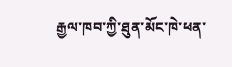རྒྱལ་ཁབ་ཀྱི་ཐུན་མོང་ཁེ་ཕན་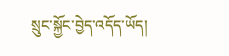སྲུང་སྐྱོང་བྱེད་འདོད་ཡོད།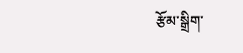རྩོམ་སྒྲིག་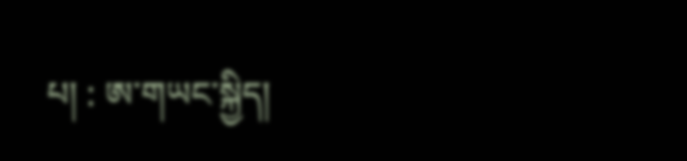པ། : ཨ་གཡང་སྐྱིད།